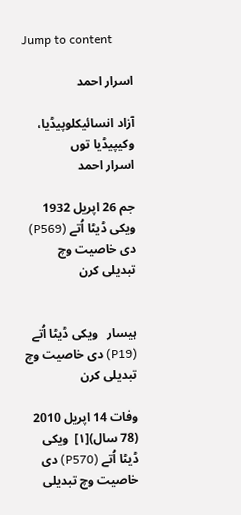Jump to content

اسرار احمد

آزاد انسائیکلوپیڈیا، وکیپیڈیا توں
اسرار احمد

جم 26 اپریل 1932   ویکی ڈیٹا اُتے (P569) دی خاصیت وچ تبدیلی کرن


ہیسار   ویکی ڈیٹا اُتے (P19) دی خاصیت وچ تبدیلی کرن

وفات 14 اپریل 2010 (78 سال)[۱]  ویکی ڈیٹا اُتے (P570) دی خاصیت وچ تبدیلی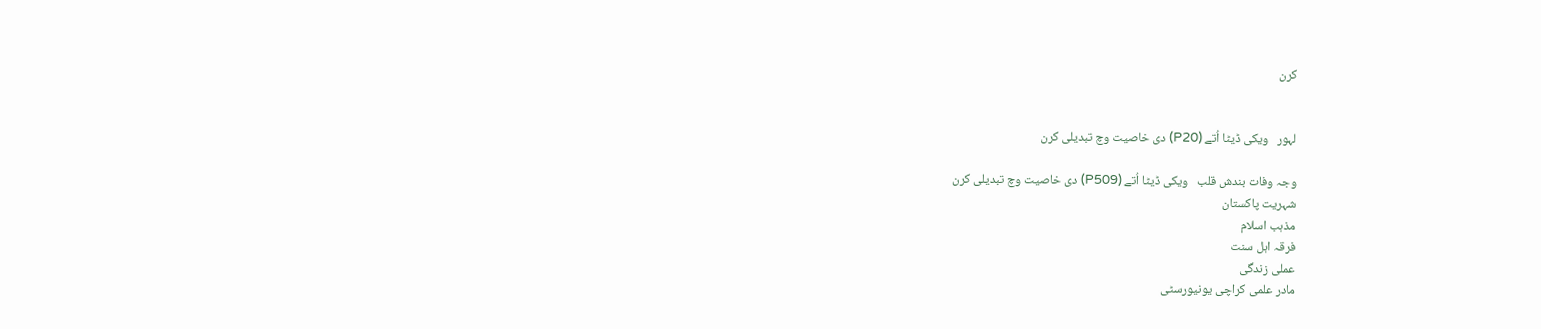کرن


لہور   ویکی ڈیٹا اُتے (P20) دی خاصیت وچ تبدیلی کرن

وجہ وفات بندش قلب   ویکی ڈیٹا اُتے (P509) دی خاصیت وچ تبدیلی کرن
شہریت پاکستان
مذہب اسلام
فرقہ اہل سنت
عملی زندگی
مادر علمی کراچی یونیورسٹی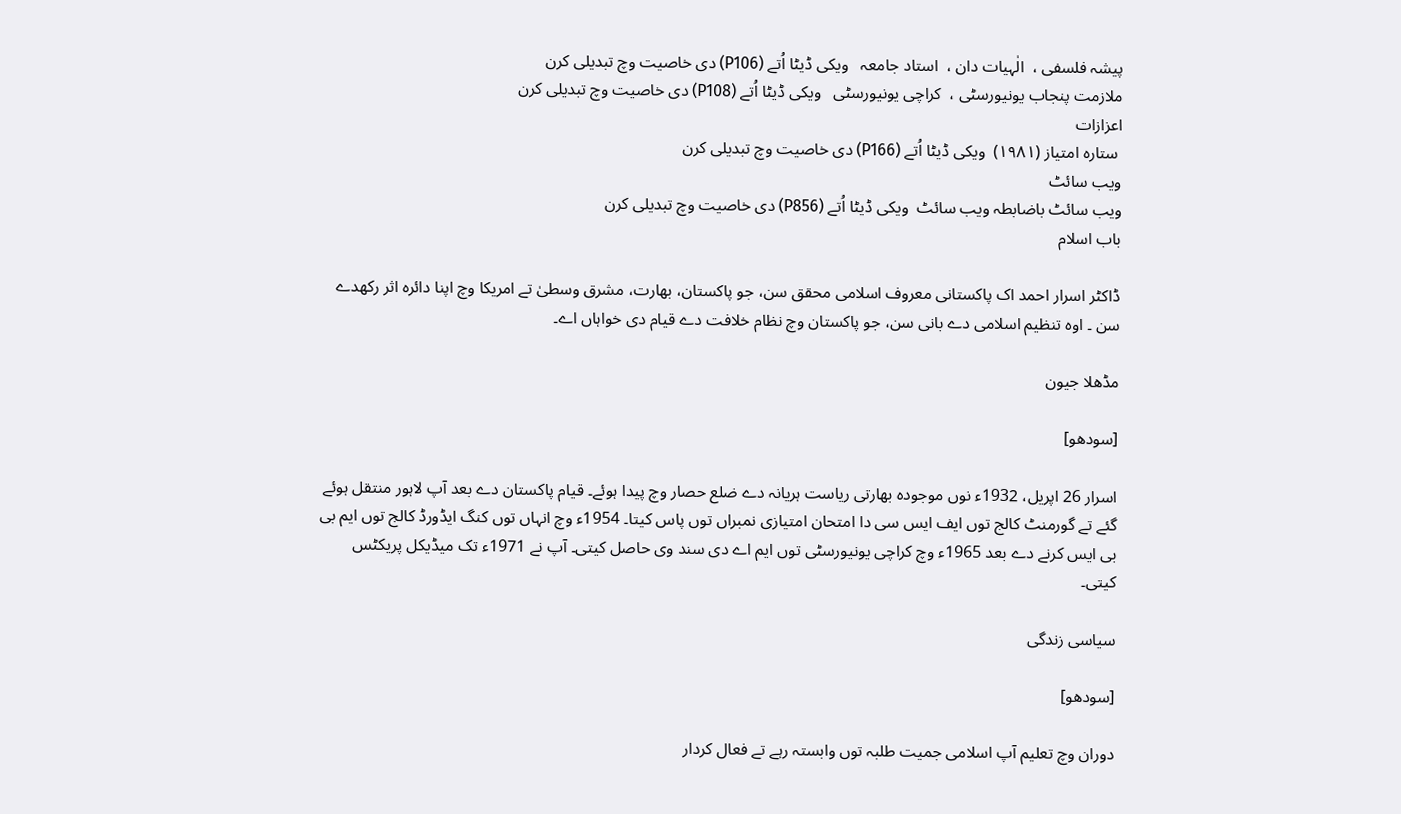پیشہ فلسفی ،  الٰہیات دان ،  استاد جامعہ   ویکی ڈیٹا اُتے (P106) دی خاصیت وچ تبدیلی کرن
ملازمت پنجاب یونیورسٹی ،  کراچی یونیورسٹی   ویکی ڈیٹا اُتے (P108) دی خاصیت وچ تبدیلی کرن
اعزازات
 ستارہ امتیاز (۱۹۸۱)  ویکی ڈیٹا اُتے (P166) دی خاصیت وچ تبدیلی کرن
ویب سائٹ
ویب سائٹ باضابطہ ویب سائٹ  ویکی ڈیٹا اُتے (P856) دی خاصیت وچ تبدیلی کرن
باب اسلام

ڈاکٹر اسرار احمد اک پاکستانی معروف اسلامی محقق سن، جو پاکستان، بھارت، مشرق وسطیٰ تے امریکا وچ اپنا دائرہ اثر رکھدے سن ۔ اوہ تنظیم اسلامی دے بانی سن، جو پاکستان وچ نظام خلافت دے قیام دی خواہاں اے۔

مڈھلا جیون

[سودھو]

اسرار 26 اپریل، 1932ء نوں موجودہ بھارتی ریاست ہریانہ دے ضلع حصار وچ پیدا ہوئے۔ قیام پاکستان دے بعد آپ لاہور منتقل ہوئے گئے تے گورمنٹ کالج توں ایف ایس سی دا امتحان امتیازی نمبراں توں پاس کيتا۔ 1954ء وچ انہاں توں کنگ ایڈورڈ کالج توں ایم بی بی ایس کرنے دے بعد 1965ء وچ کراچی یونیورسٹی توں ایم اے دی سند وی حاصل کيتی۔ آپ نے 1971ء تک میڈیکل پریکٹس کیتی۔

سیاسی زندگی

[سودھو]

دوران وچ تعلیم آپ اسلامی جمیت طلبہ توں وابستہ رہے تے فعال کردار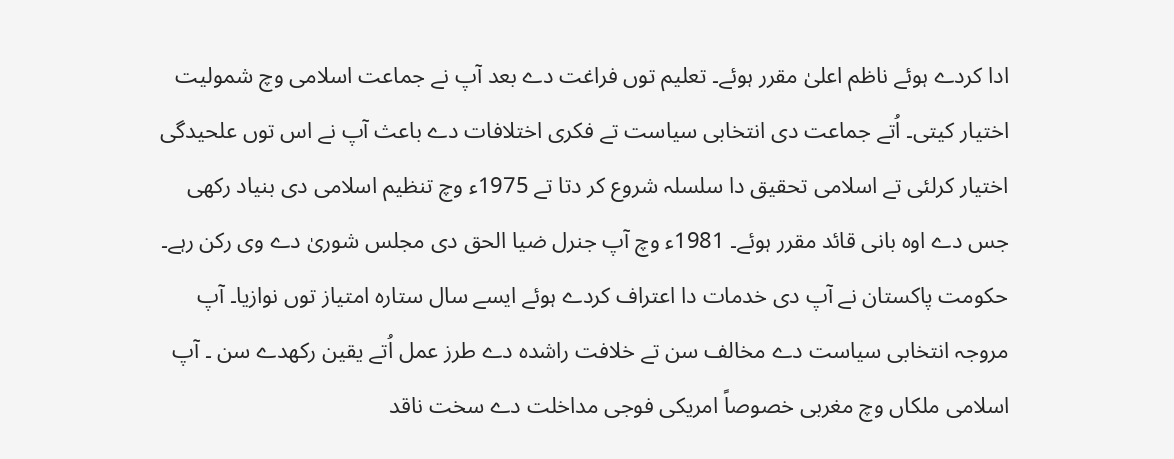ادا کردے ہوئے ناظم اعلیٰ مقرر ہوئے۔ تعلیم توں فراغت دے بعد آپ نے جماعت اسلامی وچ شمولیت اختیار کيتی۔ اُتے جماعت دی انتخابی سیاست تے فکری اختلافات دے باعث آپ نے اس توں علحیدگی اختیار کرلئی تے اسلامی تحقیق دا سلسلہ شروع کر دتا تے 1975ء وچ تنظیم اسلامی دی بنیاد رکھی جس دے اوہ بانی قائد مقرر ہوئے۔ 1981ء وچ آپ جنرل ضیا الحق دی مجلس شوریٰ دے وی رکن رہے۔ حکومت پاکستان نے آپ دی خدمات دا اعتراف کردے ہوئے ايسے سال ستارہ امتیاز توں نوازیا۔ آپ مروجہ انتخابی سیاست دے مخالف سن تے خلافت راشدہ دے طرز عمل اُتے یقین رکھدے سن ۔ آپ اسلامی ملکاں وچ مغربی خصوصاً امریکی فوجی مداخلت دے سخت ناقد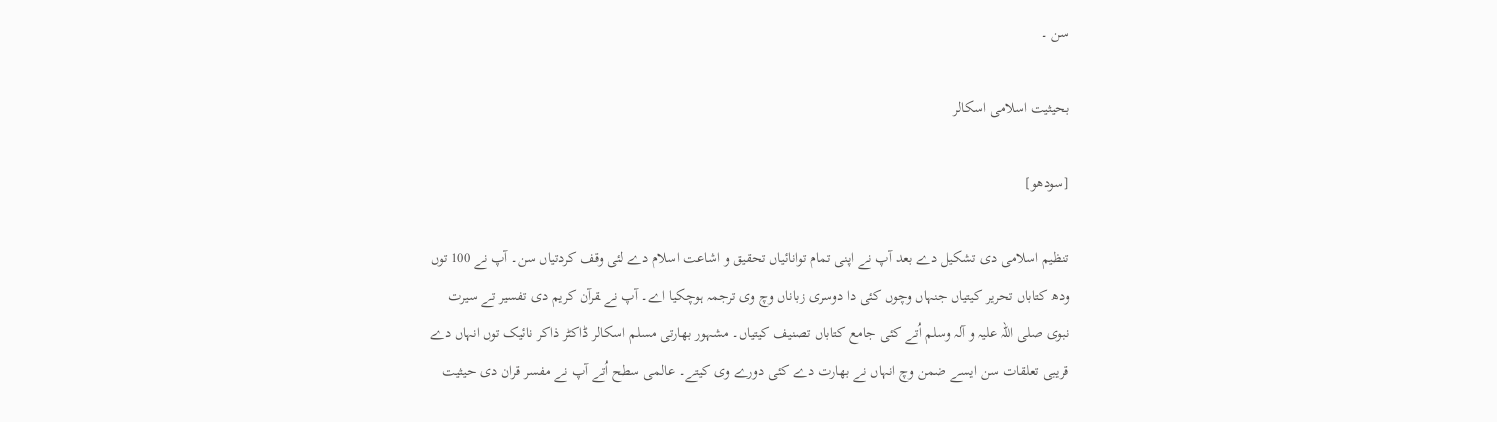سن ۔

بحیثیت اسلامی اسکالر

[سودھو]

تنظیم اسلامی دی تشکیل دے بعد آپ نے اپنی تمام توانائیاں تحقیق و اشاعت اسلام دے لئی وقف کردتیاں سن۔ آپ نے 100 توں ودھ کتاباں تحریر کيتياں جنہاں وچوں کئی دا دوسری زباناں وچ وی ترجمہ ہوچکيا اے۔ آپ نے ‍قرآن کریم دی تفسیر تے سیرت نبوی صلی اللہ علیہ و آلہ وسلم اُتے کئی جامع کتاباں تصنیف کیتیاں۔ مشہور بھارتی مسلم اسکالر ڈاکٹر ذاکر نائیک توں انہاں دے قریبی تعلقات سن ايسے ضمن وچ انہاں نے بھارت دے کئی دورے وی کیتے۔ عالمی سطح اُتے آپ نے مفسر قران دی حیثیت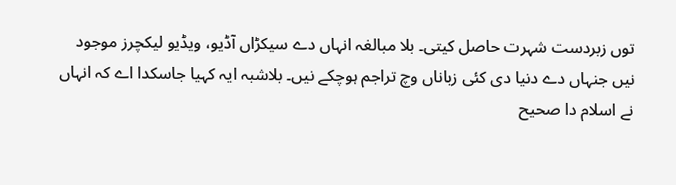توں زبردست شہرت حاصل کيتی۔ بلا مبالغہ انہاں دے سیکڑاں آڈیو، ویڈیو لیکچرز موجود نيں جنہاں دے دنیا دی کئی زباناں وچ تراجم ہوچکے نيں۔ بلاشبہ ایہ کہیا جاسکدا اے کہ انہاں نے اسلام دا صحیح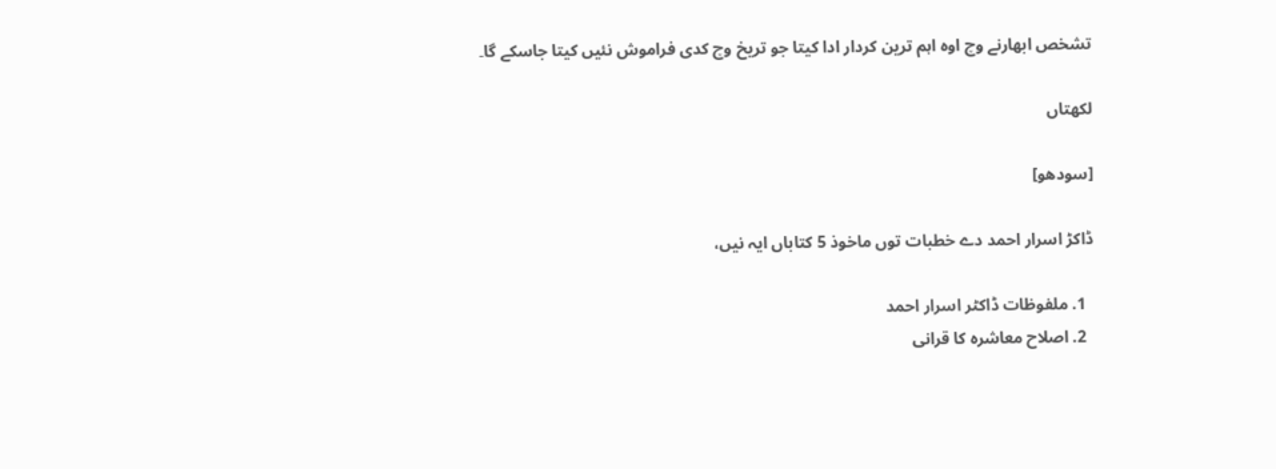تشخص ابھارنے وچ اوہ اہم ترین کردار ادا کيتا جو تریخ وچ کدی فراموش نئيں کيتا جاسکے گا۔

لکھتاں

[سودھو]

ڈاکڑ اسرار احمد دے خطبات توں ماخوذ 5 کتاباں ایہ نيں،

  1. ملفوظات ڈاکٹر اسرار احمد
  2. اصلاح معاشرہ کا قرانی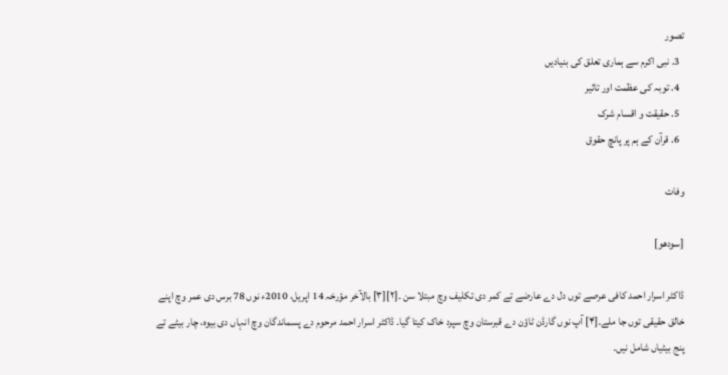تصور
  3. نبی اکرم سے ہماری تعلق کی بنیادیں
  4. توبہ کی عظمت اور تاثیر
  5. حقیقت و اقسام شرک
  6. قرآن کے ہم پر پانچ حقوق

وفات

[سودھو]

ڈاکٹر اسرار احمد کافی عرصے توں دل دے عارضے تے کمر دی تکلیف وچ مبتلا سن ۔[۲][۳] بالآخر مؤرخہ 14 اپریل، 2010ء نوں 78 برس دی عمر وچ اپنے خالق حقیقی توں جا ملے۔[۴] آپ نوں گارڈن ٹاؤن دے قبرستان وچ سپرد خاک کيتا گیا۔ ڈاکٹر اسرار احمد مرحوم دے پسماندگان وچ انہاں دی بیوہ، چار بیٹے تے پنج بیٹیاں شامل نيں۔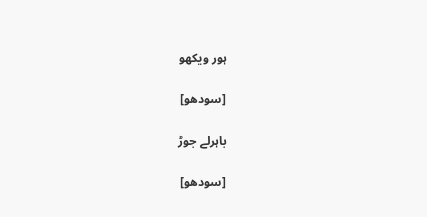ہور ویکھو

[سودھو]

باہرلے جوڑ

[سودھو]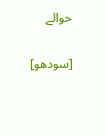حوالے

[سودھو]